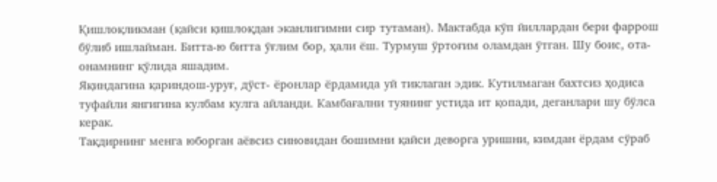Қишлоқликман (қайси қишлоқдан эканлигимни сир тутаман). Мактабда кўп йиллардан бери фаррош бўлиб ишлайман. Битта-ю битта ўғлим бор, ҳали ёш. Турмуш ўртоғим оламдан ўтган. Шу боис, ота-онамнинг қўлида яшадим.
Яқиндагина қариндош-уруғ, дўст- ёронлар ёрдамида уй тиклаган эдик. Кутилмаган бахтсиз ҳодиса туфайли янгигина кулбам кулга айланди. Камбағални туянинг устида ит қопади, деганлари шу бўлса керак.
Тақдирнинг менга юборган аёвсиз синовидан бошимни қайси деворга уришни, кимдан ёрдам сўраб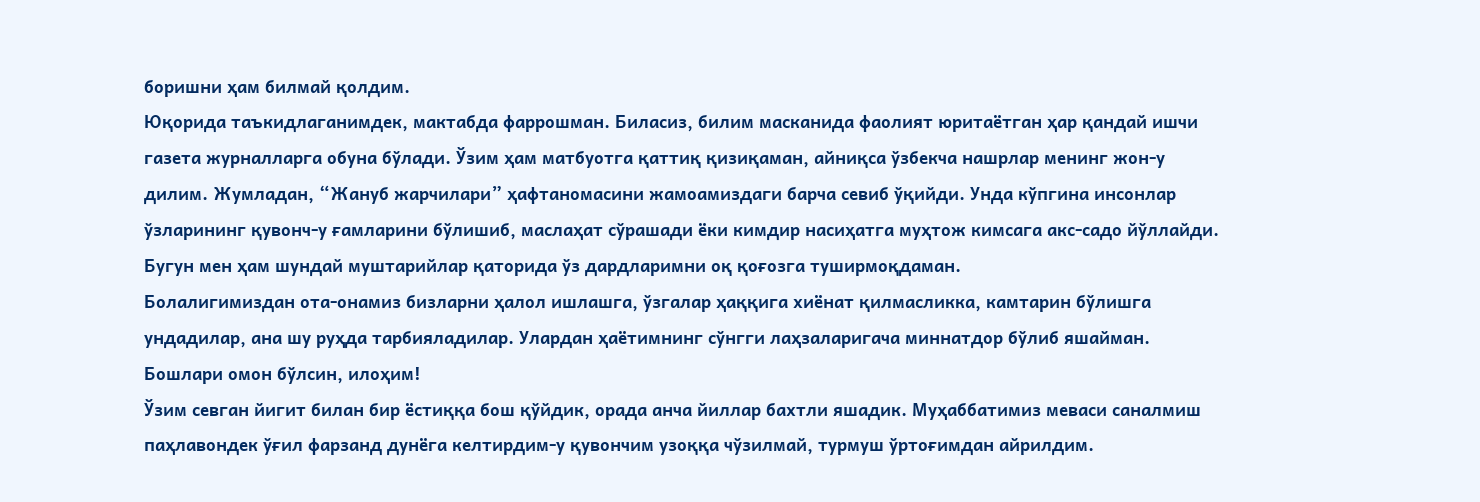боришни ҳам билмай қолдим.
Юқорида таъкидлаганимдек, мактабда фаррошман. Биласиз, билим масканида фаолият юритаётган ҳар қандай ишчи газета журналларга обуна бўлади. Ўзим ҳам матбуотга қаттиқ қизиқаман, айниқса ўзбекча нашрлар менинг жон-у дилим. Жумладан, “Жануб жарчилари” ҳафтаномасини жамоамиздаги барча севиб ўқийди. Унда кўпгина инсонлар ўзларининг қувонч-у ғамларини бўлишиб, маслаҳат сўрашади ёки кимдир насиҳатга муҳтож кимсага акс-садо йўллайди. Бугун мен ҳам шундай муштарийлар қаторида ўз дардларимни оқ қоғозга туширмоқдаман.
Болалигимиздан ота-онамиз бизларни ҳалол ишлашга, ўзгалар ҳаққига хиёнат қилмасликка, камтарин бўлишга ундадилар, ана шу руҳда тарбияладилар. Улардан ҳаётимнинг сўнгги лаҳзаларигача миннатдор бўлиб яшайман. Бошлари омон бўлсин, илоҳим!
Ўзим севган йигит билан бир ёстиққа бош қўйдик, орада анча йиллар бахтли яшадик. Муҳаббатимиз меваси саналмиш паҳлавондек ўғил фарзанд дунёга келтирдим-у қувончим узоққа чўзилмай, турмуш ўртоғимдан айрилдим.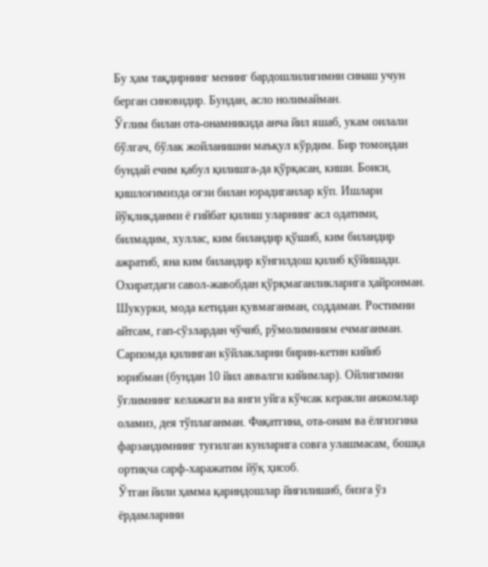Бу ҳам тақдирнинг менинг бардошлилигимни синаш учун берган синовидир. Бундан, асло нолимайман.
Ўғлим билан ота-онамникида анча йил яшаб, укам оилали бўлгач, бўлак жойланишни маъқул кўрдим. Бир томондан бундай ечим қабул қилишга-да қўрқасан, киши. Боиси, қишлоғимизда оғзи билан юрадиганлар кўп. Ишлари йўқликданми ё ғийбат қилиш уларнинг асл одатими, билмадим, хуллас, ким биландир қўшиб, ким биландир ажратиб, яна ким биландир кўнгилдош қилиб қўйишади. Охиратдаги савол-жавобдан қўрқмаганликларига ҳайронман.
Шукурки, мода кетидан қувмаганман, соддаман. Ростимни айтсам, гап-сўзлардан чўчиб, рўмолимниям ечмаганман. Сарпомда қилинган кўйлакларни бирин-кетин кийиб юрибман (бундан 10 йил аввалги кийимлар). Ойлигимни ўғлимнинг келажаги ва янги уйга кўчсак керакли анжомлар оламиз, дея тўплаганман. Фақатгина, ота-онам ва ёлғизгина фарзандимнинг туғилган кунларига совға улашмасам, бошқа ортиқча сарф-харажатим йўқ ҳисоб.
Ўтган йили ҳамма қариндошлар йиғилишиб, бизга ўз ёрдамларини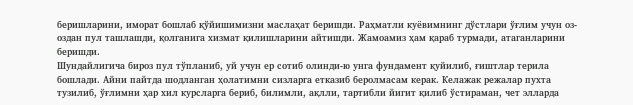беришларини, иморат бошлаб қўйишимизни маслаҳат беришди. Раҳматли куёвимнинг дўстлари ўғлим учун оз-оздан пул ташлашди, қолганига хизмат қилишларини айтишди. Жамоамиз ҳам қараб турмади, атаганларини беришди.
Шундайлигича бироз пул тўпланиб, уй учун ер сотиб олинди-ю унга фундамент қуйилиб, ғиштлар терила бошлади. Айни пайтда шодланган ҳолатимни сизларга етказиб беролмасам керак. Келажак режалар пухта тузилиб, ўғлимни ҳар хил курсларга бериб, билимли, ақлли, тартибли йигит қилиб ўстираман, чет элларда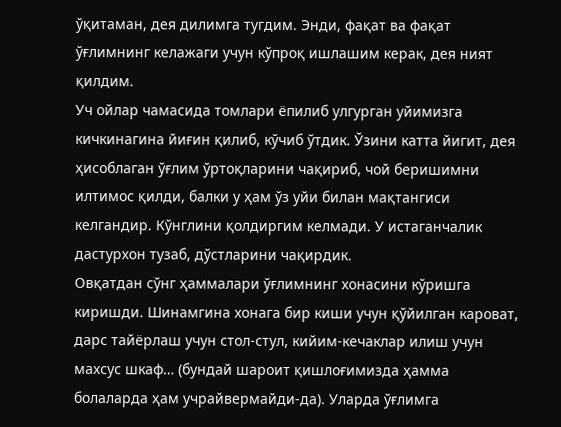ўқитаман, дея дилимга тугдим. Энди, фақат ва фақат ўғлимнинг келажаги учун кўпроқ ишлашим керак, дея ният қилдим.
Уч ойлар чамасида томлари ёпилиб улгурган уйимизга кичкинагина йиғин қилиб, кўчиб ўтдик. Ўзини катта йигит, дея ҳисоблаган ўғлим ўртоқларини чақириб, чой беришимни илтимос қилди, балки у ҳам ўз уйи билан мақтангиси келгандир. Кўнглини қолдиргим келмади. У истаганчалик дастурхон тузаб, дўстларини чақирдик.
Овқатдан сўнг ҳаммалари ўғлимнинг хонасини кўришга киришди. Шинамгина хонага бир киши учун қўйилган кароват, дарс тайёрлаш учун стол-стул, кийим-кечаклар илиш учун махсус шкаф… (бундай шароит қишлоғимизда ҳамма болаларда ҳам учрайвермайди-да). Уларда ўғлимга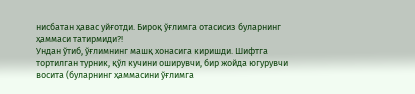нисбатан ҳавас уйғотди. Бироқ ўғлимга отасисиз буларнинг ҳаммаси татирмиди?!
Ундан ўтиб, ўғлимнинг машқ хонасига киришди. Шифтга тортилган турник, қўл кучини оширувчи, бир жойда югурувчи восита (буларнинг ҳаммасини ўғлимга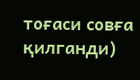тоғаси совға қилганди)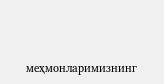меҳмонларимизнинг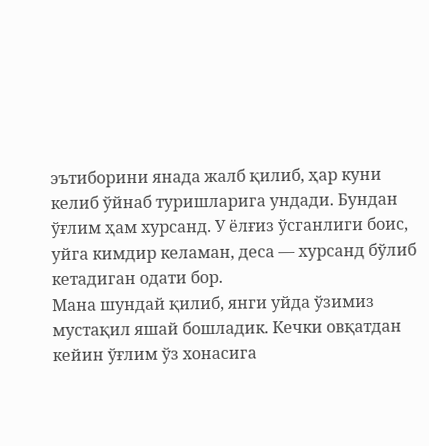эътиборини янада жалб қилиб, ҳар куни келиб ўйнаб туришларига ундади. Бундан ўғлим ҳам хурсанд. У ёлғиз ўсганлиги боис, уйга кимдир келаман, деса — хурсанд бўлиб кетадиган одати бор.
Мана шундай қилиб, янги уйда ўзимиз мустақил яшай бошладик. Кечки овқатдан кейин ўғлим ўз хонасига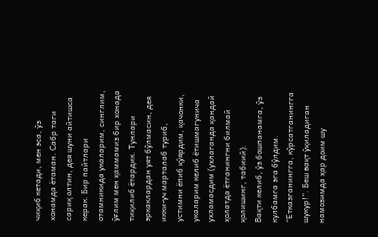чиқиб кетади, мен эса, ўз хонамда ётаман. Сабр таги сариқ олтин, дея шуни айтишса керак. Бир пайтлари отамникида укаларим, синглим, ўғлим мен ҳаммамиз бир хонада тиқилиб ётардик. Тунлари эркаклардан уят бўлмасин, дея икки-уч марталаб туриб, устимни ёпиб қўярдим, қачонки, укаларим келиб ётишмагунича ухламасдим (ухлаганда қандай ҳолатда ётганингни билмай қолишинг, табиий).
Вақти келиб, ўз бошпанамга, ўз кулбамга эга бўлдим. “Етказганингга, кўрсатганингга шукур!”. Беш вақт ўқиладиган намозимда ҳар доим шу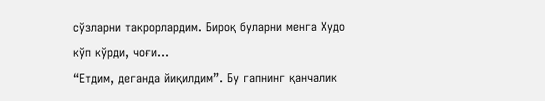сўзларни такрорлардим. Бироқ буларни менга Худо кўп кўрди, чоғи…
“Етдим, деганда йиқилдим”. Бу гапнинг қанчалик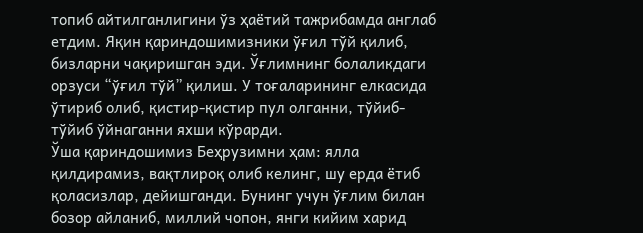топиб айтилганлигини ўз ҳаётий тажрибамда англаб етдим. Яқин қариндошимизники ўғил тўй қилиб, бизларни чақиришган эди. Ўғлимнинг болаликдаги орзуси “ўғил тўй” қилиш. У тоғаларининг елкасида ўтириб олиб, қистир-қистир пул олганни, тўйиб-тўйиб ўйнаганни яхши кўрарди.
Ўша қариндошимиз Беҳрузимни ҳам: ялла қилдирамиз, вақтлироқ олиб келинг, шу ерда ётиб қоласизлар, дейишганди. Бунинг учун ўғлим билан бозор айланиб, миллий чопон, янги кийим харид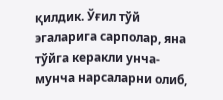қилдик. Ўғил тўй эгаларига сарполар, яна тўйга керакли унча-мунча нарсаларни олиб,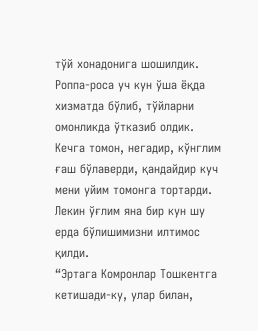тўй хонадонига шошилдик.
Роппа-роса уч кун ўша ёқда хизматда бўлиб, тўйларни омонликда ўтказиб олдик. Кечга томон, негадир, кўнглим ғаш бўлаверди, қандайдир куч мени уйим томонга тортарди. Лекин ўғлим яна бир кун шу ерда бўлишимизни илтимос қилди.
“Эртага Комронлар Тошкентга кетишади-ку, улар билан,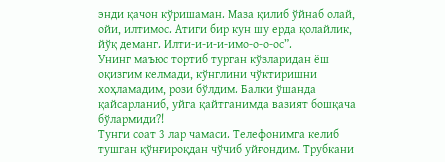энди қачон кўришаман. Маза қилиб ўйнаб олай, ойи, илтимос. Атиги бир кун шу ерда қолайлик, йўқ деманг. Илти-и-и-и-имо-о-о-ос”.
Унинг маъюс тортиб турган кўзларидан ёш оқизгим келмади, кўнглини чўктиришни хоҳламадим, рози бўлдим. Балки ўшанда қайсарланиб, уйга қайтганимда вазият бошқача бўлармиди?!
Тунги соат 3 лар чамаси. Телефонимга келиб тушган қўнғироқдан чўчиб уйғондим. Трубкани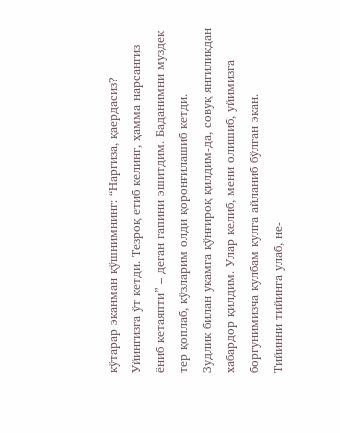кўтарар эканман қўшнимнинг: “Наргиза, қаердасиз? Уйингизга ўт кетди. Тезроқ етиб келинг, ҳамма нарсангиз ёниб кетаяпти” – деган гапини эшитдим. Баданимни муздек тер қоплаб, кўзларим олди қоронғилашиб кетди.
Зудлик билан укамга қўнғироқ қилдим-да, совуқ янгиликдан хабардор қилдим. Улар келиб, мени олишиб, уйимизга боргунимизча кулбам кулга айланиб бўлган экан.
Тийинни тийинга улаб, не-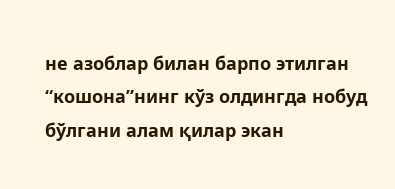не азоблар билан барпо этилган “кошона”нинг кўз олдингда нобуд бўлгани алам қилар экан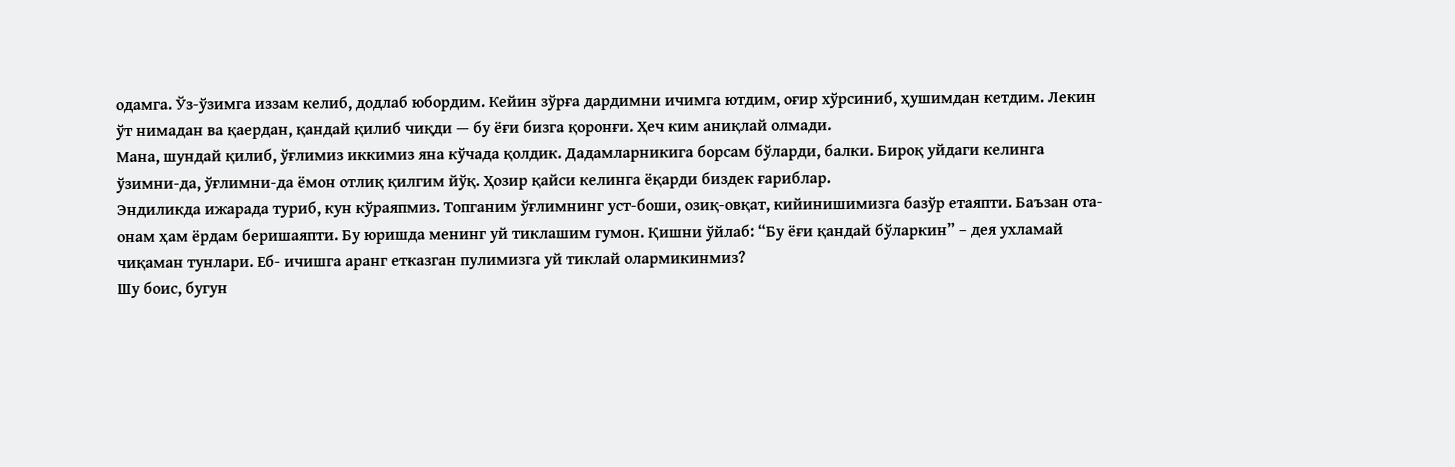одамга. Ўз-ўзимга иззам келиб, додлаб юбордим. Кейин зўрға дардимни ичимга ютдим, оғир хўрсиниб, ҳушимдан кетдим. Лекин ўт нимадан ва қаердан, қандай қилиб чиқди — бу ёғи бизга қоронғи. Ҳеч ким аниқлай олмади.
Мана, шундай қилиб, ўғлимиз иккимиз яна кўчада қолдик. Дадамларникига борсам бўларди, балки. Бироқ уйдаги келинга ўзимни-да, ўғлимни-да ёмон отлиқ қилгим йўқ. Ҳозир қайси келинга ёқарди биздек ғариблар.
Эндиликда ижарада туриб, кун кўраяпмиз. Топганим ўғлимнинг уст-боши, озиқ-овқат, кийинишимизга базўр етаяпти. Баъзан ота-онам ҳам ёрдам беришаяпти. Бу юришда менинг уй тиклашим гумон. Қишни ўйлаб: “Бу ёғи қандай бўларкин” – дея ухламай чиқаман тунлари. Еб- ичишга аранг етказган пулимизга уй тиклай олармикинмиз?
Шу боис, бугун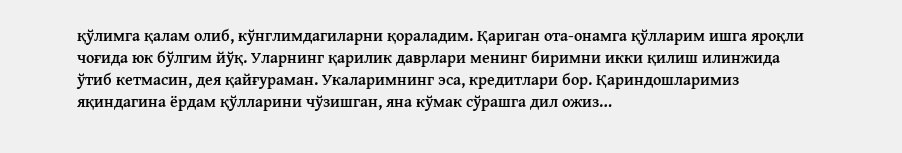қўлимга қалам олиб, кўнглимдагиларни қораладим. Қариган ота-онамга қўлларим ишга яроқли чоғида юк бўлгим йўқ. Уларнинг қарилик даврлари менинг биримни икки қилиш илинжида ўтиб кетмасин, дея қайғураман. Укаларимнинг эса, кредитлари бор. Қариндошларимиз яқиндагина ёрдам қўлларини чўзишган, яна кўмак сўрашга дил ожиз…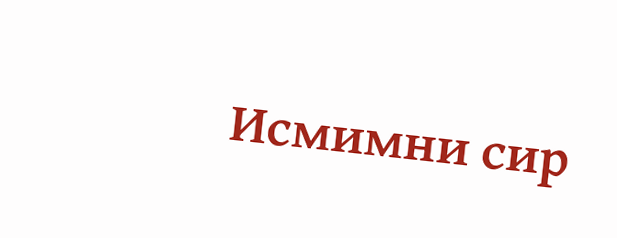Исмимни сир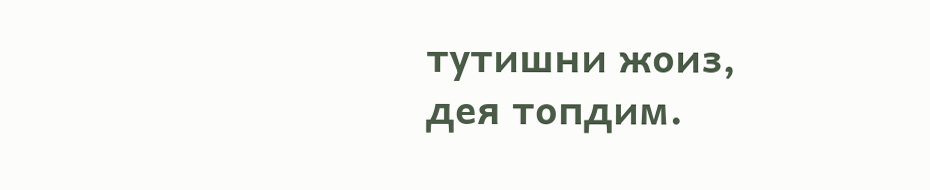тутишни жоиз,
дея топдим.